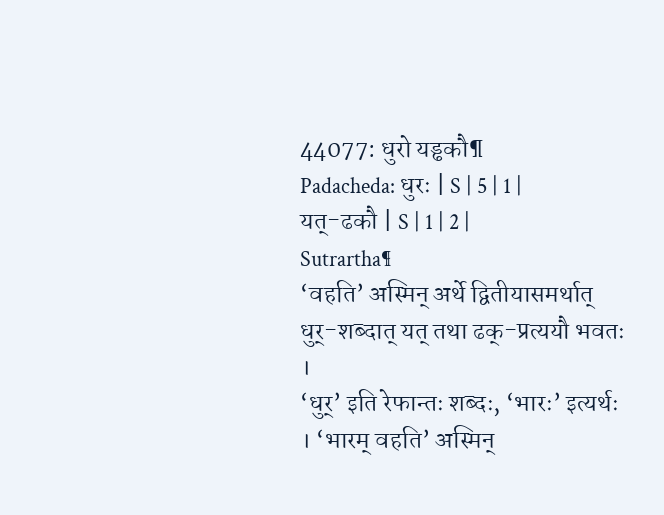44077: धुरो यड्ढकौ¶
Padacheda: धुरः | S | 5 | 1 |
यत्-ढकौ | S | 1 | 2 |
Sutrartha¶
‘वहति’ अस्मिन् अर्थे द्वितीयासमर्थात् धुर्-शब्दात् यत् तथा ढक्-प्रत्ययौ भवतः ।
‘धुर्’ इति रेफान्तः शब्दः, ‘भारः’ इत्यर्थः । ‘भारम् वहति’ अस्मिन्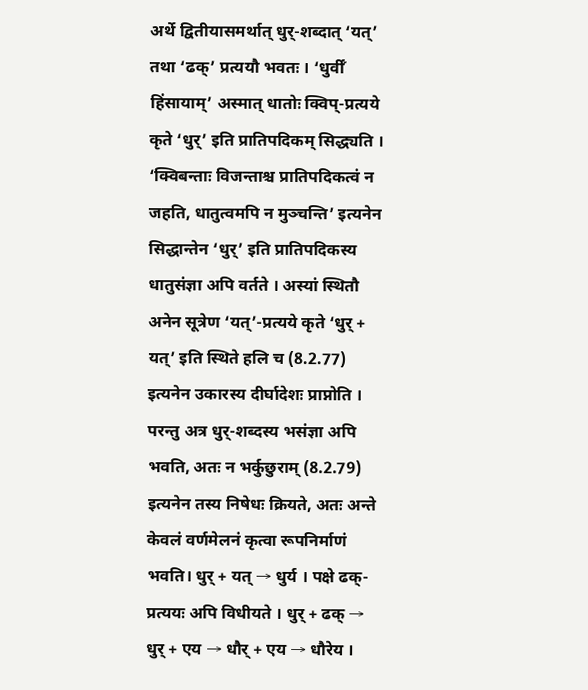अर्थे द्वितीयासमर्थात् धुर्-शब्दात् ‘यत्’ तथा ‘ढक्’ प्रत्ययौ भवतः । ‘धुर्वीँ हिंसायाम्’ अस्मात् धातोः क्विप्-प्रत्यये कृते ‘धुर्’ इति प्रातिपदिकम् सिद्ध्यति । ‘क्विबन्ताः विजन्ताश्च प्रातिपदिकत्वं न जहति, धातुत्वमपि न मुञ्चन्ति’ इत्यनेन सिद्धान्तेन ‘धुर्’ इति प्रातिपदिकस्य धातुसंज्ञा अपि वर्तते । अस्यां स्थितौ अनेन सूत्रेण ‘यत्’-प्रत्यये कृते ‘धुर् + यत्’ इति स्थिते हलि च (8.2.77) इत्यनेन उकारस्य दीर्घादेशः प्राप्नोति । परन्तु अत्र धुर्-शब्दस्य भसंज्ञा अपि भवति, अतः न भर्कुछुराम् (8.2.79) इत्यनेन तस्य निषेधः क्रियते, अतः अन्ते केवलं वर्णमेलनं कृत्वा रूपनिर्माणं भवति। धुर् + यत् → धुर्य । पक्षे ढक्-प्रत्ययः अपि विधीयते । धुर् + ढक् → धुर् + एय → धौर् + एय → धौरेय ।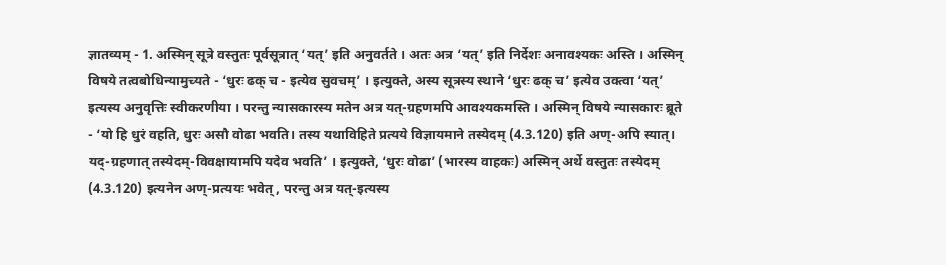ज्ञातव्यम् - 1. अस्मिन् सूत्रे वस्तुतः पूर्वसूत्रात् ‘यत्’ इति अनुवर्तते । अतः अत्र ‘यत्’ इति निर्देशः अनावश्यकः अस्ति । अस्मिन् विषये तत्वबोधिन्यामुच्यते - ‘धुरः ढक् च - इत्येव सुवचम्’ । इत्युक्ते, अस्य सूत्रस्य स्थाने ‘धुरः ढक् च’ इत्येव उक्त्वा ‘यत्’ इत्यस्य अनुवृत्तिः स्वीकरणीया । परन्तु न्यासकारस्य मतेन अत्र यत्-ग्रहणमपि आवश्यकमस्ति । अस्मिन् विषये न्यासकारः ब्रूते - ‘यो हि धुरं वहति, धुरः असौ वोढा भवति। तस्य यथाविहिते प्रत्यये विज्ञायमाने तस्येदम् (4.3.120) इति अण्-अपि स्यात्। यद्-ग्रहणात् तस्येदम्-विवक्षायामपि यदेव भवति’ । इत्युक्ते, ‘धुरः वोढा’ (भारस्य वाहकः) अस्मिन् अर्थे वस्तुतः तस्येदम् (4.3.120) इत्यनेन अण्-प्रत्ययः भवेत्, परन्तु अत्र यत्-इत्यस्य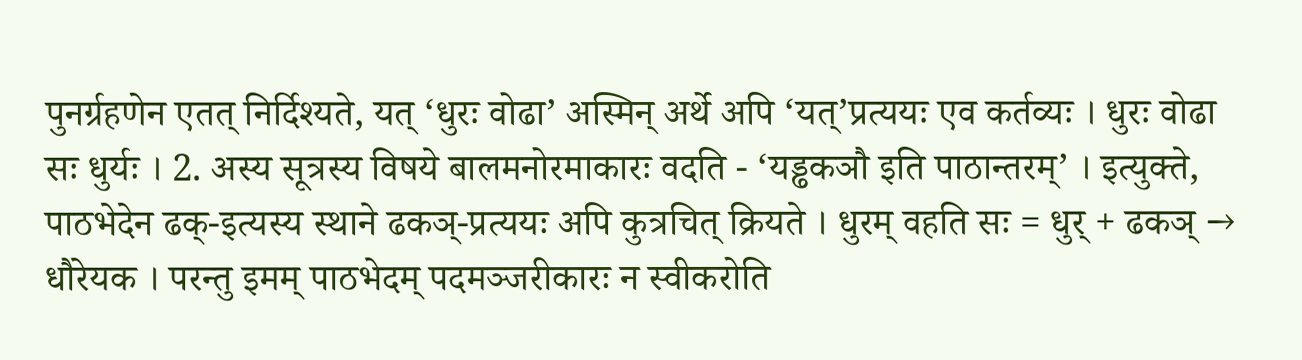पुनर्ग्रहणेन एतत् निर्दिश्यते, यत् ‘धुरः वोढा’ अस्मिन् अर्थे अपि ‘यत्’प्रत्ययः एव कर्तव्यः । धुरः वोढा सः धुर्यः । 2. अस्य सूत्रस्य विषये बालमनोरमाकारः वदति - ‘यड्ढकञौ इति पाठान्तरम्’ । इत्युक्ते, पाठभेदेन ढक्-इत्यस्य स्थाने ढकञ्-प्रत्ययः अपि कुत्रचित् क्रियते । धुरम् वहति सः = धुर् + ढकञ् → धौरेयक । परन्तु इमम् पाठभेदम् पदमञ्जरीकारः न स्वीकरोति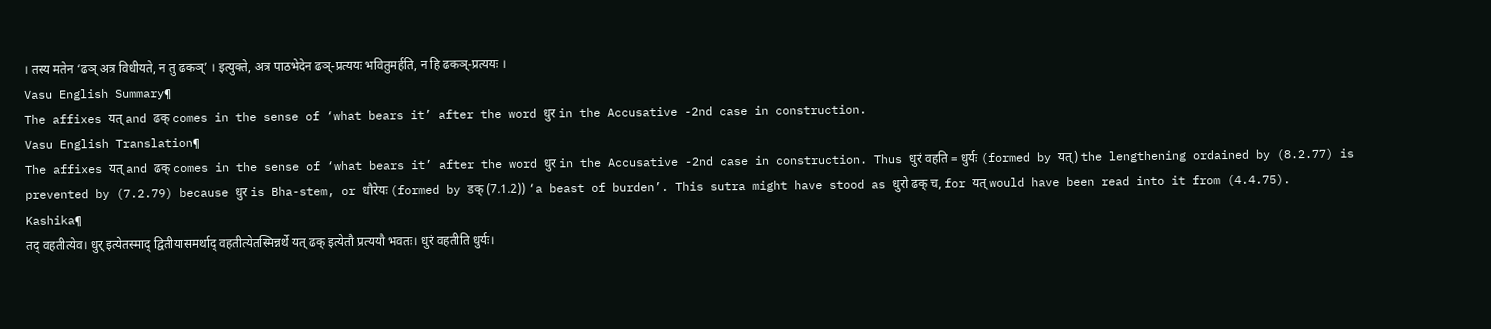। तस्य मतेन ‘ढञ् अत्र विधीयते, न तु ढकञ्’ । इत्युक्ते, अत्र पाठभेदेन ढञ्-प्रत्ययः भवितुमर्हति, न हि ढकञ्-प्रत्ययः ।
Vasu English Summary¶
The affixes यत् and ढक् comes in the sense of ‘what bears it’ after the word धुर in the Accusative -2nd case in construction.
Vasu English Translation¶
The affixes यत् and ढक् comes in the sense of ‘what bears it’ after the word धुर in the Accusative -2nd case in construction. Thus धुरं वहति = धुर्यः (formed by यत्) the lengthening ordained by (8.2.77) is prevented by (7.2.79) because धुर is Bha-stem, or धौरेयः (formed by डक् (7.1.2)) ‘a beast of burden’. This sutra might have stood as धुरो ढक् च, for यत् would have been read into it from (4.4.75).
Kashika¶
तद् वहतीत्येव। धुर् इत्येतस्माद् द्वितीयासमर्थाद् वहतीत्येतस्मिन्नर्थे यत् ढक् इत्येतौ प्रत्ययौ भवतः। धुरं वहतीति धुर्यः।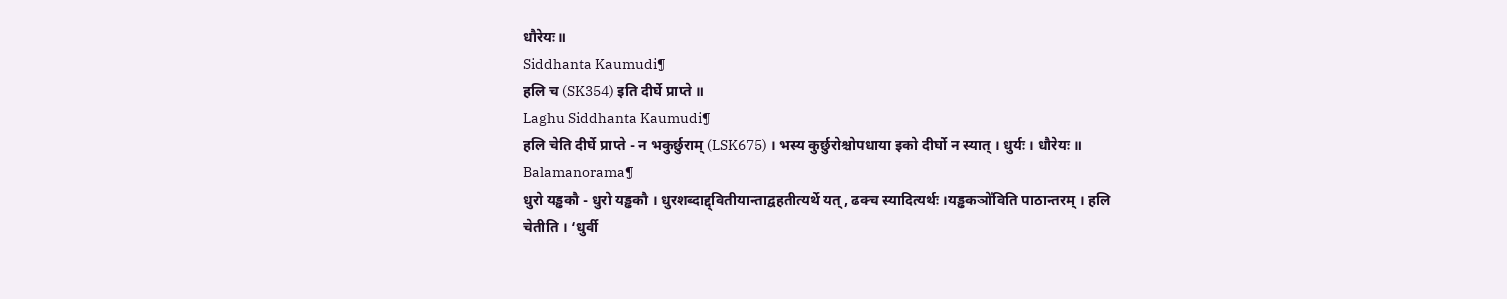धौरेयः॥
Siddhanta Kaumudi¶
हलि च (SK354) इति दीर्घे प्राप्ते ॥
Laghu Siddhanta Kaumudi¶
हलि चेति दीर्घे प्राप्ते - न भकुर्छुराम् (LSK675) । भस्य कुर्छुरोश्चोपधाया इको दीर्घो न स्यात् । धुर्यः । धौरेयः ॥
Balamanorama¶
धुरो यड्ढकौ - धुरो यड्ढकौ । धुरशब्दाद्द्वितीयान्ताद्वहतीत्यर्थे यत्, ढक्च स्यादित्यर्थः ।यड्ढकञो॑विति पाठान्तरम् । हलि चेतीति । ‘धुर्वी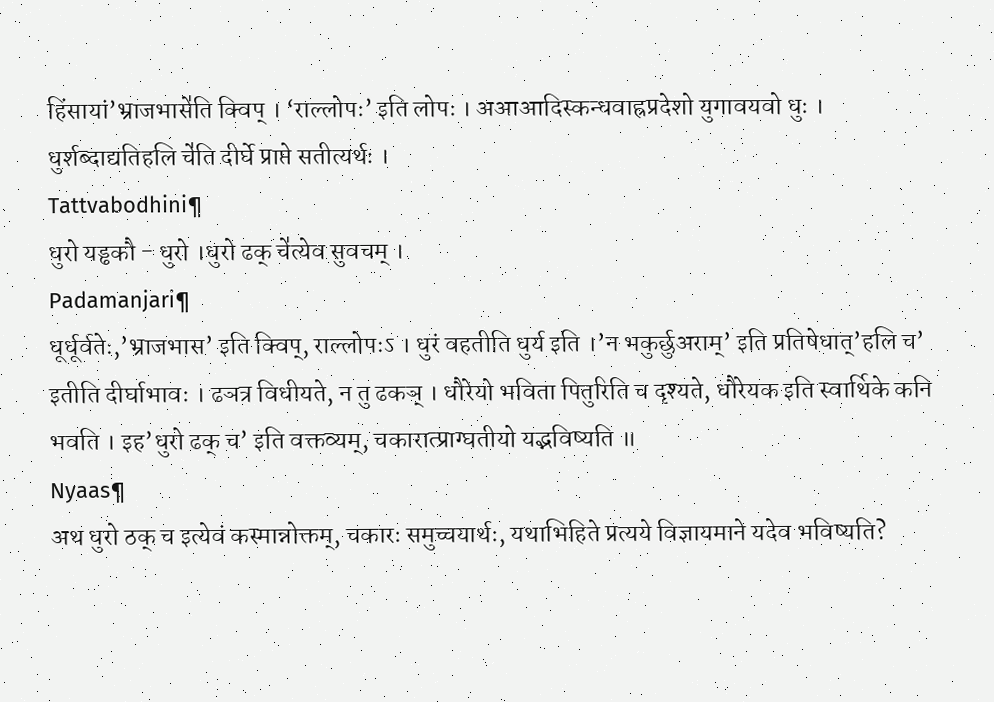हिंसायां’भ्राजभासे॑ति क्विप् । ‘राल्लोपः’ इति लोपः । अआआदिस्कन्धवाह्रप्रदेशो युगावयवो धुः । धुर्शब्दाद्यतिहलि चे॑ति दीर्घे प्राप्ते सतीत्यर्थः ।
Tattvabodhini¶
धुरो यड्ढकौ - धुरो ।धुरो ढक् चे॑त्येव सुवचम् ।
Padamanjari¶
धूर्धूर्वतेः,’भ्राजभास’ इति क्विप्, राल्लोपःऽ । धुरं वहतीति धुर्य इति ।’न भकुर्छुअराम्’ इति प्रतिषेधात्’हलि च’ इतीति दीर्घाभावः । ढञत्र विधीयते, न तु ढकञ् । धौरेयो भविता पितुरिति च दृश्यते, धौरेयक इति स्वार्थिके कनि भवति । इह’धुरो ढक् च’ इति वक्तव्यम्, चकारात्प्राग्घतीयो यद्भविष्यति ॥
Nyaas¶
अथ धुरो ठक् च इत्येवं कस्मान्नोक्तम्, चकारः समुच्चयार्थः, यथाभिहिते प्रत्यये विज्ञायमाने यदेव भविष्यति?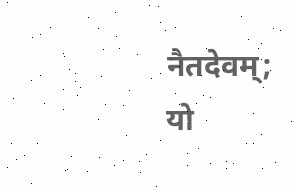नैतदेवम्; यो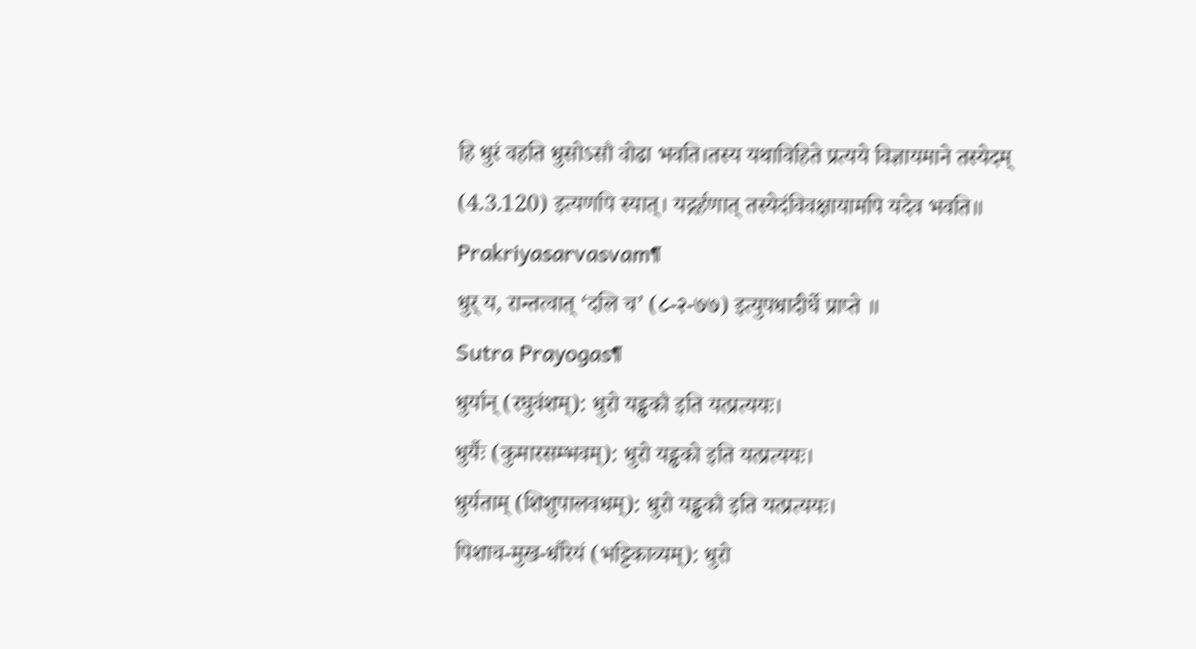हि धुरं वहति धुसोऽसौ वोढा भवति।तस्य यथाविहिते प्रत्यये विज्ञायमाने तस्येदम् (4.3.120) इत्यणपि स्यात्। यद्गर्हणात् तस्येदंविवक्षायामपि यदेव भवति॥
Prakriyasarvasvam¶
धुर् य, रान्तत्वात् ‘दलि च’ (८-२-७७) इत्युपधादीर्घे प्राप्ते ॥
Sutra Prayogas¶
धुर्यान् (रघुवंशम्): धुरो यड्ढकौ इति यत्प्रत्ययः।
धुर्यैः (कुमारसम्भवम्): धुरो यड्ढको इति यत्प्रत्ययः।
धुर्यताम् (शिशुपालवधम्): धुरो यड्ढकौ इति यत्प्रत्ययः।
पिशाच-मुख-धौरेयं (भट्टिकाव्यम्): धुरो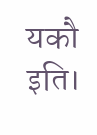यकौ इति।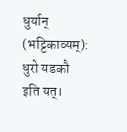धुर्यान् (भट्टिकाव्यम्): धुरो यडकौ इति यत्।